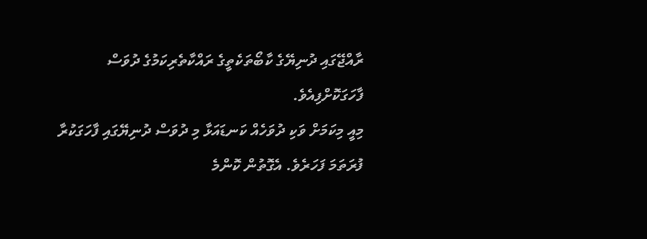ރާއްޖޭގައި ދުނިޔޭގެ ކާބޯތަކެތީގެ ރައްކާތެރިކަމުގެ ދުވަސް ފާހަގަކޮށްފިއެވެ.
މިއީ މިކަމަށް ވަކި ދުވަހެއް ކަނޑައަޅާ މި ދުވަސް ދުނިޔޭގައި ފާހަގަކުރާ ފުރަތަމަ ފަހަރެވެ. އެގޮތުން ކޮންމެ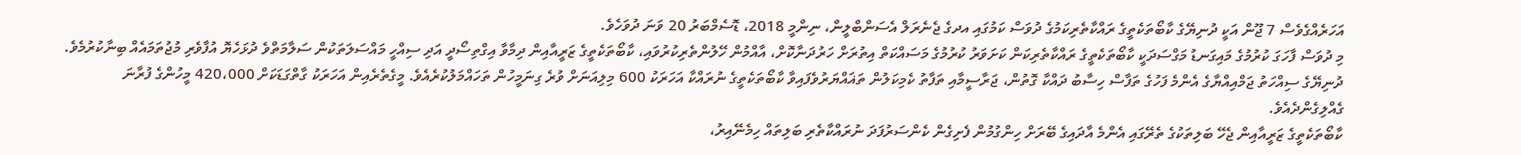އަހަރެއްގެވެސް 7 ޖޫން އަކީ ދުނިޔޭގެ ކާބޯތަކެތީގެ ރައްކާތެރިކަމުގެ ދުވަސް ކަމުގައި އދގެ ޖެނެރަލް އެސަންބްލީން، ނިންމީ 2018، ޑޮސެމްބަރު 20 ވަނަ ދުވަހެވެ.
މި ދުވަސް ފާހަގަ ކުރުމުގެ މައިގަނޑު މަގްސަދަކީ ކާބޯތަކެތީގެ ރައްކާތެރިކަން ކަށަވަރު ކުރުމުގެ މަސައްކަތް އިތުރަށް ހަރުދަނާކޮށް، އާއްމުން ހޭލުންތެރިކުރުވައި، ކާބޯތަކެތީގެ ޒަރީއާއިން ދިމާވާ އިގްތިސޯދީ އަދި ސިއްހީ މައްސަލަތަކުން ސަލާމަތްވެ ދުޅަހެޔޮ އުފާވެރި މުޖުތަމައެއް ބިނާކުރުމެވެ.
ދުނިޔޭގެ ސިއްހަތު ޖަމްއިއްޔާގެ އެންމެ ފަހުގެ ތަފާސް ހިސާބު ދައްކާ ގޮތުން، ޖަރާސީމާއި ތަފާތު ކެމިކަލުން ތަޣައްޔަރުވެފައިވާ ކާބޯތަކެތީގެ ނުރައްކާ އަހަރަކު 600 މިލިއަނަށް ވުރެ ގިނަމީހުން ތަހައްމަލުކުރެއެވެ. މީގެތެރެއިން އަހަރަކު ގާތްގަޑަކަށް 420،000 މީހުންގެ ފުރާނަ ގެއްލިގެންދެއެވެ.
ކާބޯތަކެތީގެ ޒަރީއާއިން ޖެހޭ ބަލިތަކުގެ ތެރޭގައި އެންމެ އާދައިގެ ބޭރަށް ހިންގުމުން ފެށިގެން ކެންސަރުފަދަ ނުރައްކާތެރި ބަލިތައް ހިމެނޭއިރު،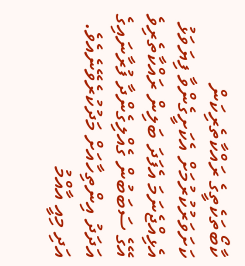ކާބޯތަކެތީގެ ރައްކާތެރިކަން ކަށަވަރުކުރުމަށް އެކަށީގެންވާ ފިޔަވަޅު އެޅިއްޖެނަމަ އެފަދަ ބަލިން ރައްކާތެރިވެ އޭގެ ސަބަބުން ގެއްލިގެންދާ ފުރާނައިގެ އަދަދު އިންތިހާއަށް މަދުކުރެވޭނެއެވެ. އަދި މިއީ އާއްމު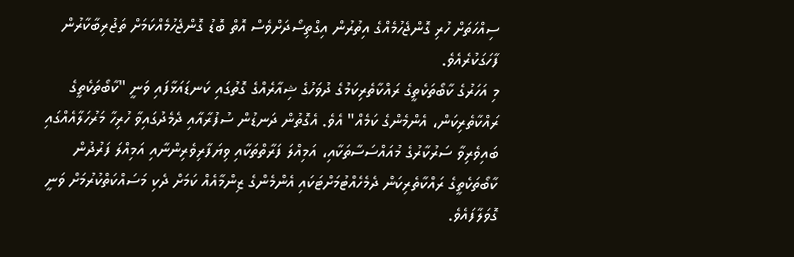ސިއްހަތަށް ހުރި ގޮންޖެހުމެއްގެ އިތުރުން އިގްތިސޯދަށްވެސް އޮތް ބޮޑު ގޮންޖެހުމެއްކަމަށް ތަޖުރިބާކާރުން ފާހަގަކުރެއެވެ.
މި އަހަރުގެ ކާބޯތަކެތީގެ ރައްކާތެރިކަމުގެ ދުވަހުގެ ޝިއާރެއްގެ ގޮތުގައި ކަނޑައަޅާފައި ވަނީ "ކާބޯތަކެތީގެ ރައްކާތެރިކަން، އެންމެންގެ ކަމެއް" އެވެ. އެގޮތުން ދަނޑުން ސުފުރާއާއި ދެމެދުގައިވާ ހުރިހާ މަރުހަލާއެއްގައި ބައިވެރިވާ ސަރުކާރުގެ މުއައްސަސާތަކާއި، އަމިއްލަ ފަރާތްތަކާއި ވިޔަފާރިވެރިންނާއި އަމިއްލަ ފަރުދުން ކާބޯތަކެތީގެ ރައްކާތެރިކަން ދެމެހެއްޓުމަށްޓަކައި އެންމެންގެ ޒިންމާއެއް ކަމަށް ދެކި މަސައްކަތްކުރުމަށް ވަނީ ގޮވަލާފައެވެ.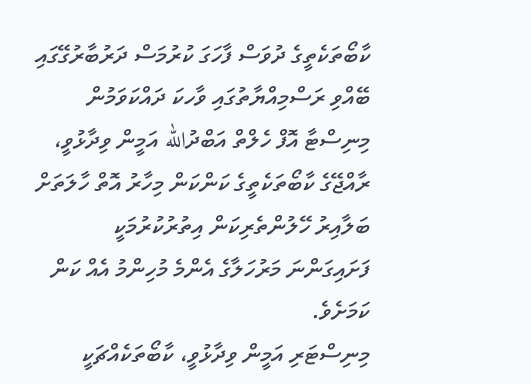ކާބޯތަކެތީގެ ދުވަސް ފާހަގަ ކުރުމަސް ދަރުބާރުގޭގައި ބޭއްވި ރަސްމިއްޔާތުގައި ވާހކަ ދައްކަވަމުން މިނިސްޓާ އޮފް ހެލްތް އަބްދުالله އަމީން ވިދާޅުވީ، ރާއްޖޭގެ ކާބޯތަކެތީގެ ކަންކަން މިހާރު އޮތް ހާލަތަށް ބަލާއިރު ހޭލުންތެރިކަން އިތުރުކުރުމަކީ ފަށައިގަންނަ މަރުހަލާގެ އެންމެ މުހިންމު އެއް ކަން ކަމަށެވެ.
މިނިސްޓަރި އަމީން ވިދާޅުވީ، ކާބޯތަކެއްޗަކީ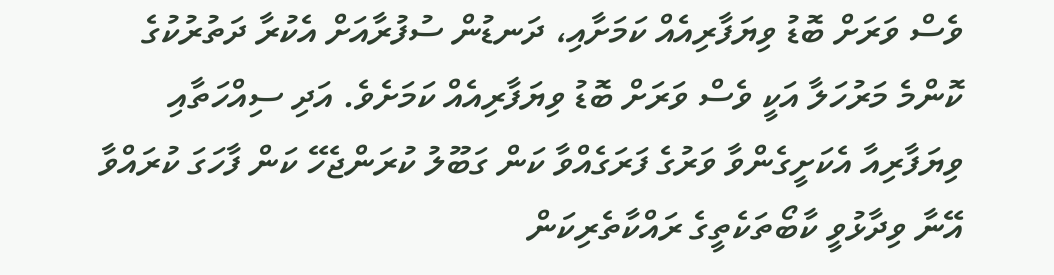ވެސް ވަރަށް ބޮޑު ވިޔަފާރިއެއް ކަމަށާއި، ދަނޑުން ސުފުރާއަށް އެކުރާ ދަތުރުކުގެ ކޮންމެ މަރުހަލާ އަކީ ވެސް ވަރަށް ބޮޑު ވިޔަފާރިއެއް ކަމަށެވެ. އަދި ސިއްހަތާއި ވިޔަފާރިއާ އެކަށީގެންވާ ވަރުގެ ފަރަގެއްވާ ކަން ގަބޫލު ކުރަންޖެހޭ ކަން ފާހަގަ ކުރައްވާ އޭނާ ވިދާޅުވީ ކާބޯތަކެތީގެ ރައްކާތެރިކަން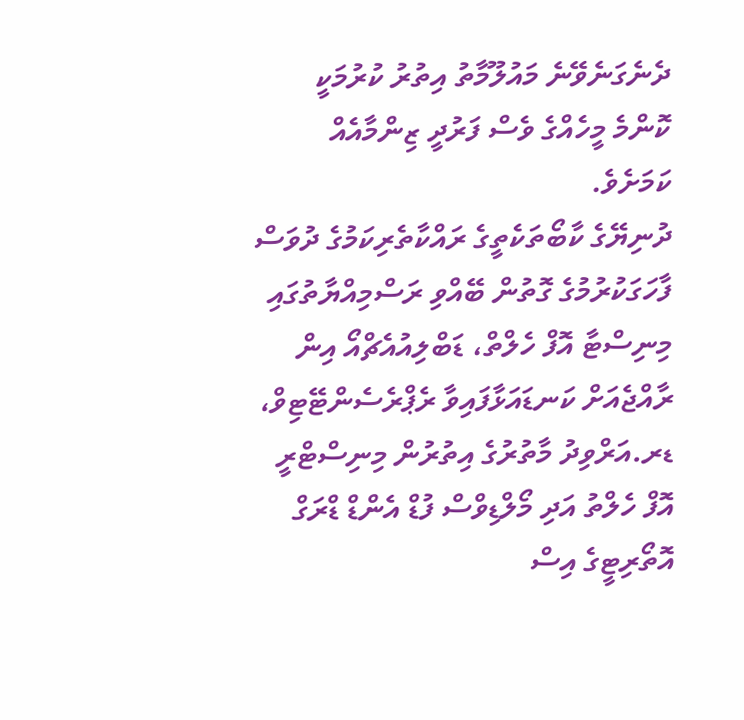ދެނެގަނެވޭނެ މައުލޫމާތު އިތުރު ކުރުމަކީ ކޮންމެ މީހެއްގެ ވެސް ފަރުދީ ޒިންމާއެއް ކަމަށެވެ.
ދުނިޔޭގެ ކާބޯތަކެތީގެ ރައްކާތެރިކަމުގެ ދުވަސް ފާހަގަކުރުމުގެ ގޮތުން ބޭއްވި ރަސްމިއްޔާތުގައި މިނިސްޓާ އޮފް ހެލްތް، ޑަބްލިއުއެޗްއޯ އިން ރާއްޖެއަށް ކަނޑައަޅާފައިވާ ރެޕްރެސެންޓޭޓިވް، ޑރ.އަރްވިދު މާތުރުގެ އިތުރުން މިނިސްޓްރީ އޮފް ހެލްތު އަދި މޯލްޑިވްސް ފުޑް އެންޑް ޑްރަގް އޮތޯރިޓީގެ އިސް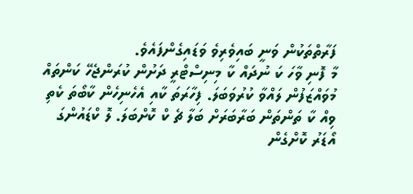ފަރާތްތަކުން ވަނީ ބައިވެރިވެ ވަޑައިގެންފައެވެ.
މާ ފޮނި ވާހަ ކަ ނުދައް ކާ މިނިސްޓްރީ ދަށުން ކުރަންޖެހޭ ކަންތައް މުވައްޒަފުން ލައްވާ ކުރުވަބަލަ. ފިހާރަތަ ކާއި އެހެނިހެން ކާބޯތަ ކެތި ވިއް ކާ ތަންތަން ބަރާބަރަށް ބަލާ ޗެ ކް ކޮށްބަލަ. ލޮ ކްޑައުންގަ އޯޑަރު ކޮށްގެން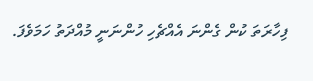ފިހާރަތަ ކުން ގެންނަ އެއްޗެހި ހުންނަނީ މުއްދަތު ހަމަވެފަ.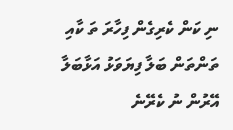ނި ކަން ކެރިގެން ފިހާރަ ތަ ކާއި ތަންތަން ބަލާ ފިޔަވަޅު އަޅާބަލާ އޭރުން ނު ކެރޭނެ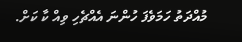މުއްދަތު ހަމަވެފަ ހުންނަ އެއްޗެހި ވިއް ކާ ކަށް.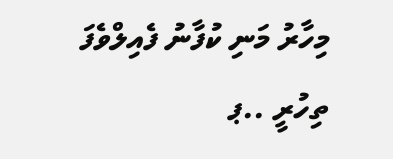މިހާރު މަނި ކުފާނު ފެއިލްވެފަ ތިހުރީ ..ޕ